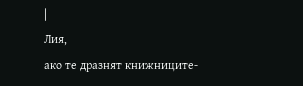|
Лия,
ако те дразнят книжниците-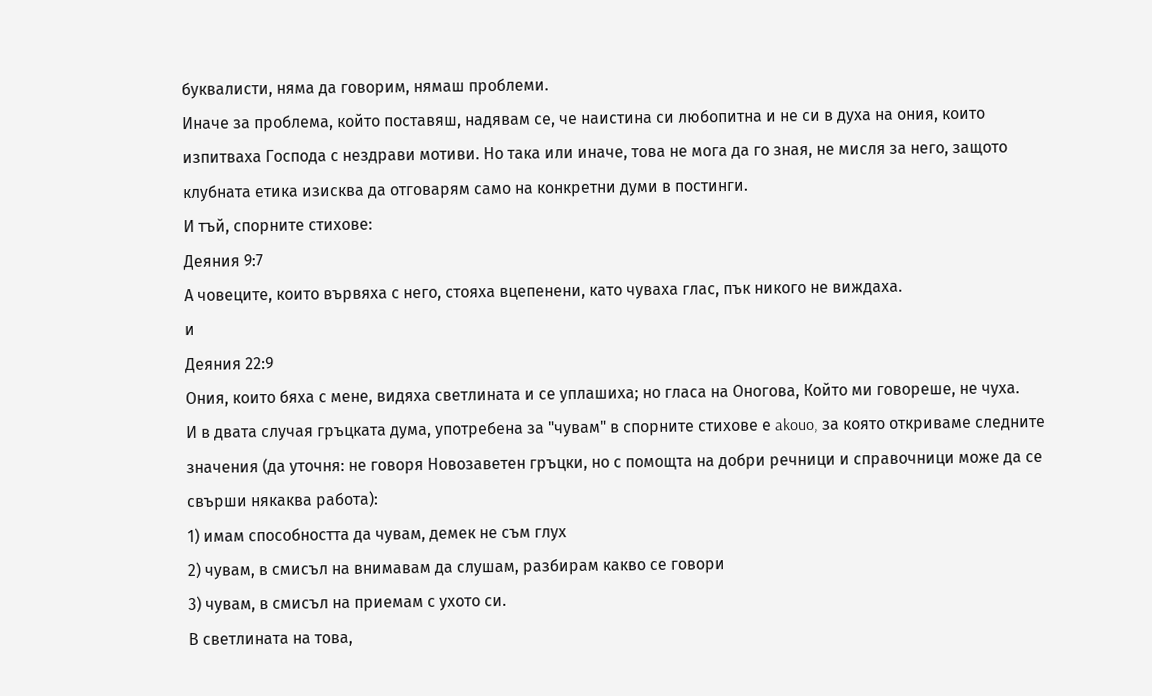буквалисти, няма да говорим, нямаш проблеми.
Иначе за проблема, който поставяш, надявам се, че наистина си любопитна и не си в духа на ония, които изпитваха Господа с нездрави мотиви. Но така или иначе, това не мога да го зная, не мисля за него, защото клубната етика изисква да отговарям само на конкретни думи в постинги.
И тъй, спорните стихове:
Деяния 9:7
А човеците, които вървяха с него, стояха вцепенени, като чуваха глас, пък никого не виждаха.
и
Деяния 22:9
Ония, които бяха с мене, видяха светлината и се уплашиха; но гласа на Оногова, Който ми говореше, не чуха.
И в двата случая гръцката дума, употребена за "чувам" в спорните стихове е akouo, за която откриваме следните значения (да уточня: не говоря Новозаветен гръцки, но с помощта на добри речници и справочници може да се свърши някаква работа):
1) имам способността да чувам, демек не съм глух
2) чувам, в смисъл на внимавам да слушам, разбирам какво се говори
3) чувам, в смисъл на приемам с ухото си.
В светлината на това,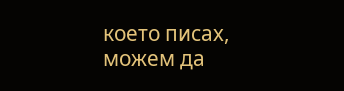което писах, можем да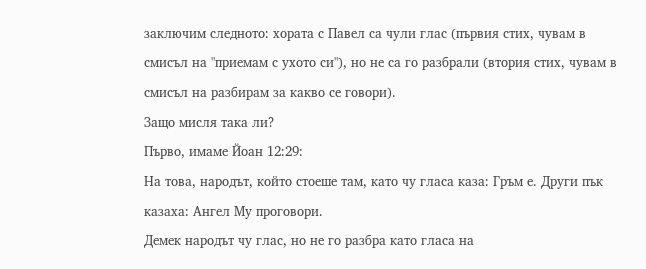заключим следното: хората с Павел са чули глас (първия стих, чувам в смисъл на "приемам с ухото си"), но не са го разбрали (втория стих, чувам в смисъл на разбирам за какво се говори).
Защо мисля така ли?
Първо, имаме Йоан 12:29:
На това, народът, който стоеше там, като чу гласа каза: Гръм е. Други пък казаха: Ангел Му проговори.
Демек народът чу глас, но не го разбра като гласа на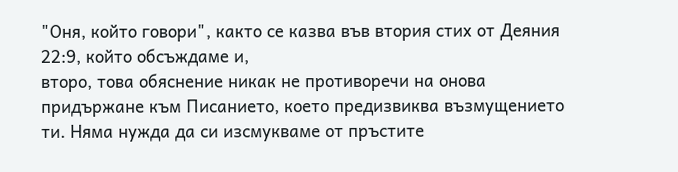"Оня, който говори", както се казва във втория стих от Деяния 22:9, който обсъждаме и,
второ, това обяснение никак не противоречи на онова придържане към Писанието, което предизвиква възмущението ти. Няма нужда да си изсмукваме от пръстите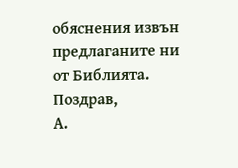обяснения извън предлаганите ни от Библията.
Поздрав,
А.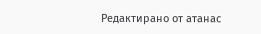Редактирано от aтaнac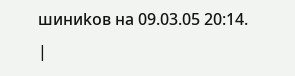шиниkoв на 09.03.05 20:14.
|